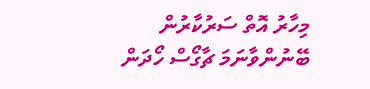މިހާރު އޮތް ސަރުކާރުން ބޭނުންވާނަމަ ޗާގޯސް ހޯދަން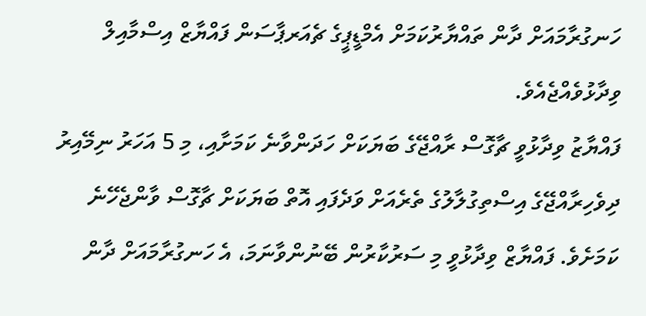ހަނގުރާމައަށް ދާން ތައްޔާރުކަމަށް އެމްޑީޕީގެ ޗެއަރޕާސަން ފައްޔާޒް އިސްމާއިލް ވިދާޅުވެއްޖެއެވެ.
ފައްޔާޒު ވިދާޅުވީ ޗާގޮސް ރާއްޖޭގެ ބަޔަކަށް ހަދަންވާނެ ކަމަށާއި، މި 5 އަހަރު ނިމޭއިރު ދިވެހިރާއްޖޭގެ އިސްތިގުލާލުގެ ތެރެއަށް ވަދެފައި އޮތް ބަޔަކަށް ޗާގޮސް ވާންޖެހޭނެ ކަމަށެވެ. ފައްޔާޒް ވިދާޅުވީ މި ސަރުކާރުން ބޭނުންވާނަމަ، އެ ހަނގުރާމައަށް ދާން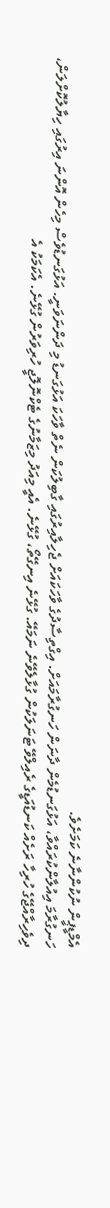އެމްޑީޕީން ނުކުންނާނެ ކަމަށެވެ.
ހަނގުރާމަ އިއުލާންކުރައްވާ، އަޅުގަނޑުމެން ދާނަން ހަނގުރާމައަށް. އިގްތިސާދުގެ ވާހަކައަށް ޖެހިލާއިރުގައި ގާބިލުކަން ނެތް ވާހަކަ އަޅުގަނޑު މި ދަންނަވަނީ. އަޅުގަނޑުވެސް މިހެން އޮންނަ އިރުގައި ހިޔާލުކޮށްލަން، ދިވެހިރާއްޖޭގެ ހުރިހާ ރަށެއް ކަނޑުއަޑީގެ ރެއިލްވޭ ޓަނަލަކުން ގުޅާލެވޭނެ ނަމައޭ. ގުޅޭނެ އިނގޭތޯ، ގުޅޭނެ. އެއީ މިއަދު މިޒަމާނުގެ ޓެކްނޮލޮޖީ ހުރިވަރުން ގުޅޭނެ. އެކަމަކު އެ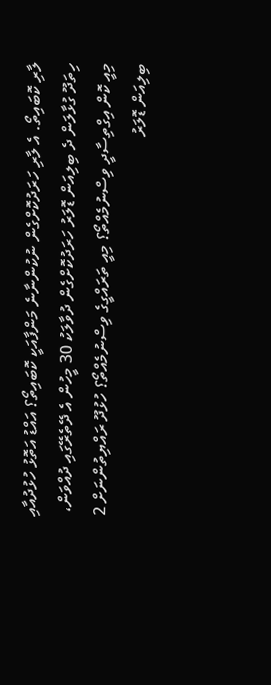ލާރި ކޮބައިތޯ. އެ ލާރި ހަރަދުކޮށްގެން ނުކުންނާނެ މަންފާއަކީ ކޮބައިތޯ؟ އައްޑު އަތޮޅު ހުޅުދުއާއި ހިތަދޫ ގުޅާލަން ދެ ބިލިއަން ޑޮލަރު ހަރަދުކޮށްގެން ދުވާލަކު 30 މީހުން އެ ދޭތެރޭގައި ދުއްވަން، މިއީ ކޮން އިގްތިސާދީ ވިސްނުމެއްތޯ؟ މިއީ ތަރައްގީގެ ވިސްނުމެއްތޯ؟ ހުޅުދޫ ރައްޔިތުންނަށް 2 ބިލިއަން ޑޮލަރު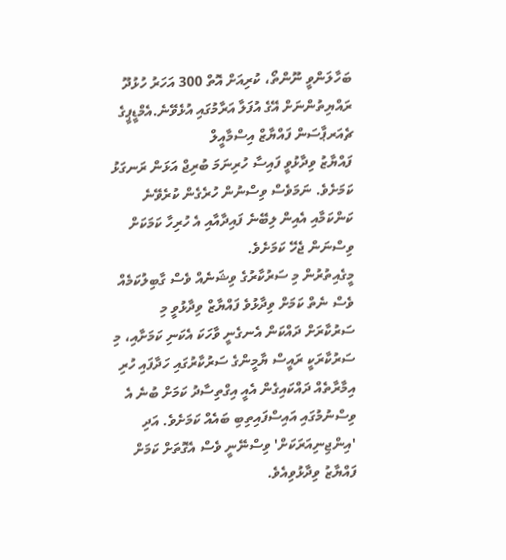ބަހާލަންވީ ނޫންތޯ، ކުރިއަށް އޮތް 300 އަހަރު ހުޅުދޫ ރައްޔިތުންނަށް އޭގެ އުފަލާ އަރާމުގައި އުޅެވޭނެ.އެމްޑީޕީގެ ޗެއަރޕާސަން ފައްޔާޒް އިސްމާއީލް
ފައްޔާޒު ވިދާޅުވީ ފައިސާ ހުރިނަމަ ބުރިޖް އަޅަން ރަނގަޅު ކަމަށެވެ. ނަމަވެސް ވިސްނުން ހުރެގެން ކުރެވޭނެ ކަންކަމާއި އެއިން ލިބޭނެ ފައިދާއާއި އެ ހުރިހާ ކަމަކަށް ވިސްނަން ޖެހޭ ކަމަށެވެ.
މީގެއިތުރުން މި ސަރުކާރުގެ ވިޝަނެއް ވެސް ގާބިލުކަމެއް ވެސް ނެތް ކަމަށް ވިދާޅުވެ ފައްޔާޒް ވިދާޅުވީ މި ސަރުކާރަށް ދައްކަން އެނގެނީ ވާހަކަ އެކަނި ކަމަށާއި، މި ސަރުކާރަކީ ރައީސް ޔާމީންގެ ސަރުކާރުގައި ހަދާފައި ހުރި އިމާރާތެއް ދައްކައިގެން އެއީ އިގްތިސާދު ކަމަށް ބުނެ އެ ވިސްނުމުގައި އައިސްފައިތިބި ބައެއް ކަމަށެވެ. އަދި 'އިންޖިނިއަރަކަށް' ވިސްނޭނީ ވެސް އެގޮތަށް ކަމަށް ފައްޔާޒު ވިދާޅުވިއެވެ.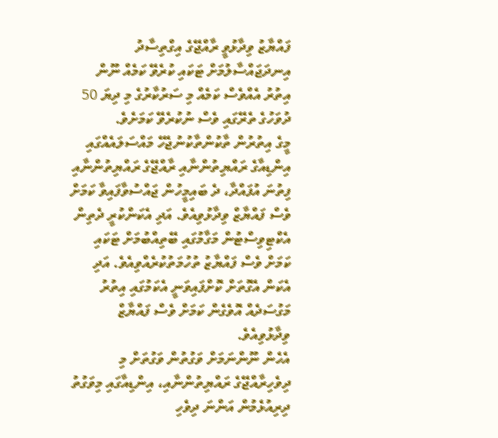ފައްޔާޒު ވިދާޅުވީ ރާއްޖޭގެ އިގްތިސާދު އިނދަޖައްސާލުމަށް ޓަކައި ކުރެވޭ ކަމެއް ނޫން އިތުރު އެއްވެސް ކަމެއް މި ސަރުކާރުގެ މި ދިޔަ 50 ދުވަހުގެ ތެރޭގައި ވެސް ނުކުރެވޭ ކަމަށެވެ.
މީގެ އިތުރުން ތާކުންތާކުނުޖެހޭ މައްސަލައެއްގައި އިންޑިއާގެ ރައްޔިތުންނާއި ރާއްޖޭގެ ރައްޔިތުންނާއި ފިތުނަ އުފައްދާ، ދެ ބައިމީހުން ޖައްސުވާފައިވާ ކަމަށް ވެސް ފައްޔާޒް ވިދާޅުވިއެވެ. އަދި އެކަންކުރީ ދެތިން އެކްޓިވިސްޓުން މަގާމުގައި ބޭތިއްބުމަށް ޓަކައި ކަމަށް ވެސް ފައްޔާޒު ތުހުމަތުކުރެއްވިއެވެ. އަދި އެކަން އެގޮތަށް ކޮށްފައިވަނީ އެކަމުގައި އިތުރު މަގުސަދެއް އޮވެގެން ކަމަށް ވެސް ފައްޔާޒް ވިދާޅުވިއެވެ.
އެހެން ނޫންނަމަށް ވަގުތުން ވަގުތަށް މި ދިވެހިރާއްޖޭގެ ރައްޔިތުންނާއި، އިންޑިއާގައި މިވަގުތު ދިރިއުޅެމުން އަންނަ ދިވެހި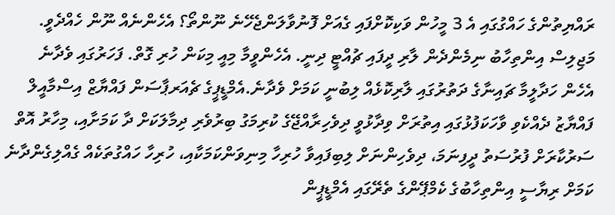ރައްޔިތުންގެ ހައްގުގައި އެ 3 މީހުން ވަކިކޮށްފައި ގެއަށް ފޮނުވާލަންޖެހޭނެ ނޫންތޯ؟ އެހެންނެއް ނޫން ހެއްދެވީ. މަޖިލިސް އިންތިހާބު ނިމެންދެން ލާރި ދީފައި ޗުއްޓީ ދިނީ. އެހެންވީމާ މިއީ މިކަން ހުރި ގޮތް. ފަހަރުގައި ވެދާނެ އެހެން ހަދާލީމާ ޗައިނާގެ ދަތުރުގައި ލާރިކޮޅެއް ލިބުނީ ކަމަށް ވެދާނެ.އެމްޑީޕީގެ ޗެއަރޕާސަން ފައްޔާޒް އިސްމާއީލް
ފައްޔާޒު ދެއްކެވި ވާހަކަފުޅުގައި އިތުރަށް ވިދާޅުވީ ދިވެހިރާއްޖޭގެ ކުރިމަގު ބިރުވެރި ދިމާލަކަށް ދާ ކަމަށާއި، މިހާރު އޮތް ސަރުކާރަށް ފުރުސަތު ދީފިނަމަ، ދިވެހިންނަށް ލިބިފައިވާ ހުރިހާ މިނިވަންކަމަކާއި، ހުރިހާ ހައްގުތަކެއް ގެއްލިގެންދާނެ ކަމަށް ރިޔާސީ އިންތިހާބުގެ ކެމްޕޭންގެ ތެރޭގައި އެމްޑީޕީން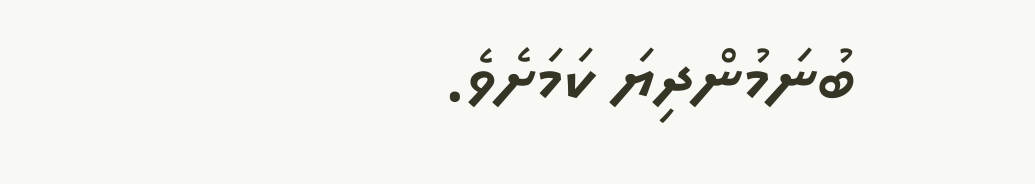ބުނަމުންދިޔަ ކަމަށެވެ.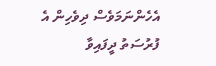އެހެންނަމަވެސް ދިވެހިން އެ ފުރުސަތު ދީފައިވާ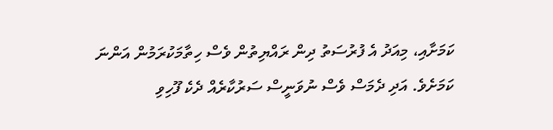ކަމަށާއި، މިއަދު އެ ފުރުސަތު ދިން ރައްޔިތުން ވެސް ހިތާމަކުރަމުން އަންނަ ކަމަށެވެ. އަދި ދެމަސް ވެސް ނުވަނީސް ސަރުކާރެއް ދެކެ ފޫހިވި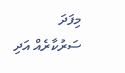މިފަދަ ސަރުކާރެއް އަދި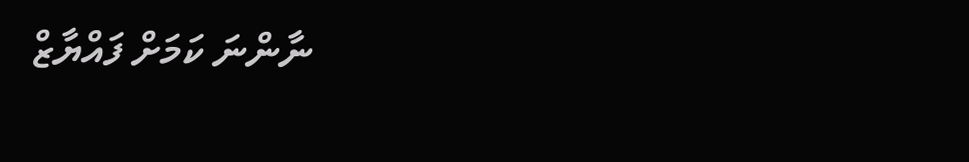ނާންނަ ކަމަށް ފައްޔާޒް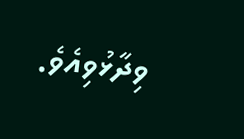ވިދާޅުވިއެވެ.